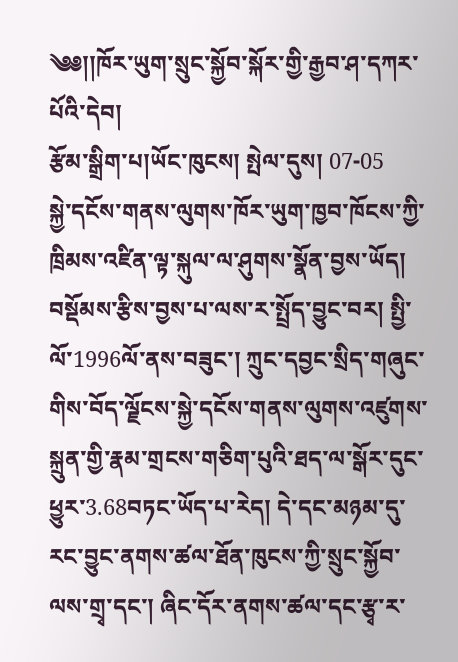༄༅།།ཁོར་ཡུག་སྲུང་སྐྱོབ་སྐོར་གྱི་རྒྱབ་ཤ་དཀར་པོའི་དེབ།
རྩོམ་སྒྲིག་པ།ཡོང་ཁུངས། སྤེལ་དུས། 07-05
སྐྱེ་དངོས་གནས་ལུགས་ཁོར་ཡུག་ཁྱབ་ཁོངས་ཀྱི་ཁྲིམས་འཛིན་ལྟ་སྐུལ་ལ་ཤུགས་སྣོན་བྱས་ཡོད། བསྡོམས་རྩིས་བྱས་པ་ལས་ར་སྤྲོད་བྱུང་བར། སྤྱི་ལོ་1996ལོ་ནས་བཟུང་། ཀྲུང་དབྱང་སྲིད་གཞུང་གིས་བོད་ལྗོངས་སྐྱེ་དངོས་གནས་ལུགས་འཛུགས་སྐྲུན་གྱི་རྣམ་གྲངས་གཅིག་པུའི་ཐད་ལ་སྒོར་དུང་ཕྱུར་3.68བཏང་ཡོད་པ་རེད། དེ་དང་མཉམ་དུ་རང་བྱུང་ནགས་ཚལ་ཐོན་ཁུངས་ཀྱི་སྲུང་སྐྱོབ་ལས་གྲྭ་དང་། ཞིང་དོར་ནགས་ཚལ་དང་རྩྭ་ར་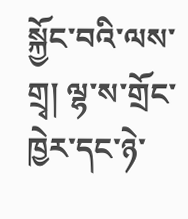སྐྱོང་བའི་ལས་གྲྭ། ལྷ་ས་གྲོང་ཁྱེར་དང་ཉེ་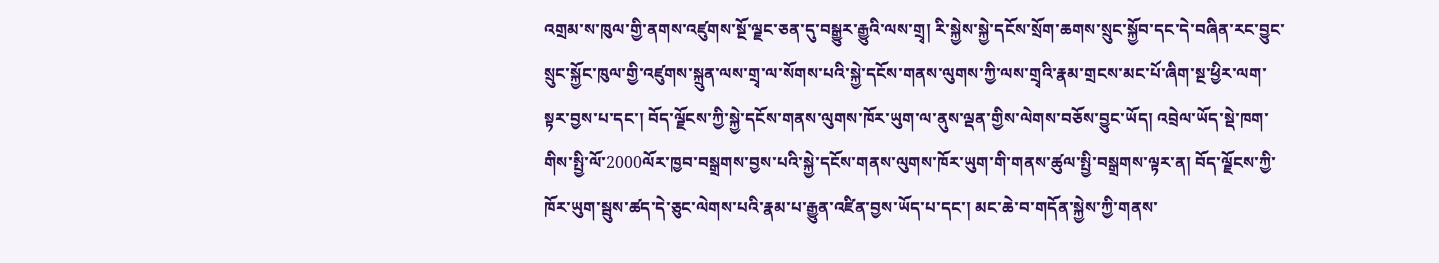འགྲམ་ས་ཁུལ་གྱི་ནགས་འཛུགས་སྔོ་ལྗང་ཅན་དུ་བསྒྱུར་རྒྱུའི་ལས་གྲྭ། རི་སྐྱེས་སྐྱེ་དངོས་སྲོག་ཆགས་སྲུང་སྐྱོབ་དང་དེ་བཞིན་རང་བྱུང་སྲུང་སྐྱོང་ཁུལ་གྱི་འཛུགས་སྐྲུན་ལས་གྲྭ་ལ་སོགས་པའི་སྐྱེ་དངོས་གནས་ལུགས་ཀྱི་ལས་གྲྭའི་རྣམ་གྲངས་མང་པོ་ཞིག་སྔ་ཕྱིར་ལག་སྟར་བྱས་པ་དང་། བོད་ལྗོངས་ཀྱི་སྐྱེ་དངོས་གནས་ལུགས་ཁོར་ཡུག་ལ་ནུས་ལྡན་གྱིས་ལེགས་བཅོས་བྱུང་ཡོད། འབྲེལ་ཡོད་སྡེ་ཁག་གིས་སྤྱི་ལོ་2000ལོར་ཁྱབ་བསྒྲགས་བྱས་པའི་སྐྱེ་དངོས་གནས་ལུགས་ཁོར་ཡུག་གི་གནས་ཚུལ་སྤྱི་བསྒྲགས་ལྟར་ན། བོད་ལྗོངས་ཀྱི་ཁོར་ཡུག་སྦུས་ཚད་དེ་ཅུང་ལེགས་པའི་རྣམ་པ་རྒྱུན་འཛིན་བྱས་ཡོད་པ་དང་། མང་ཆེ་བ་གདོན་སྐྱེས་ཀྱི་གནས་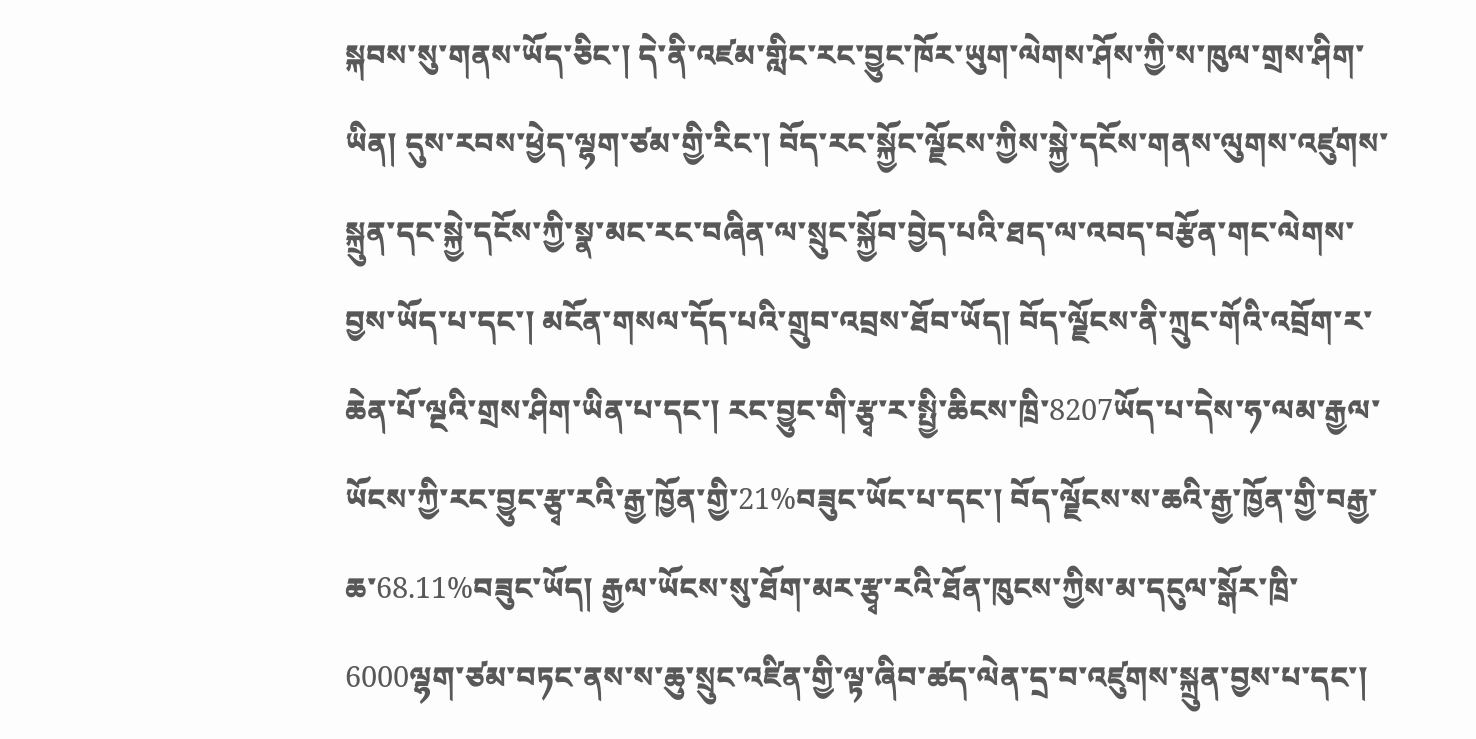སྐབས་སུ་གནས་ཡོད་ཅིང་། དེ་ནི་འཛམ་གླིང་རང་བྱུང་ཁོར་ཡུག་ལེགས་ཤོས་ཀྱི་ས་ཁུལ་གྲས་ཤིག་ཡིན། དུས་རབས་ཕྱེད་ལྷག་ཙམ་གྱི་རིང་། བོད་རང་སྐྱོང་ལྗོངས་ཀྱིས་སྐྱེ་དངོས་གནས་ལུགས་འཛུགས་སྐྲུན་དང་སྐྱེ་དངོས་ཀྱི་སྣ་མང་རང་བཞིན་ལ་སྲུང་སྐྱོབ་བྱེད་པའི་ཐད་ལ་འབད་བརྩོན་གང་ལེགས་བྱས་ཡོད་པ་དང་། མངོན་གསལ་དོད་པའི་གྲུབ་འབྲས་ཐོབ་ཡོད། བོད་ལྗོངས་ནི་ཀྲུང་གོའི་འབྲོག་ར་ཆེན་པོ་ལྔའི་གྲས་ཤིག་ཡིན་པ་དང་། རང་བྱུང་གི་རྩྭ་ར་སྤྱི་ཆིངས་ཁྲི་8207ཡོད་པ་དེས་ཧ་ལམ་རྒྱལ་ཡོངས་ཀྱི་རང་བྱུང་རྩྭ་རའི་རྒྱ་ཁྱོན་གྱི་21%བཟུང་ཡོང་པ་དང་། བོད་ལྗོངས་ས་ཆའི་རྒྱ་ཁྱོན་གྱི་བརྒྱ་ཆ་68.11%བཟུང་ཡོད། རྒྱལ་ཡོངས་སུ་ཐོག་མར་རྩྭ་རའི་ཐོན་ཁུངས་ཀྱིས་མ་དངུལ་སྒོར་ཁྲི་6000ལྷག་ཙམ་བཏང་ནས་ས་ཆུ་སྲུང་འཛིན་གྱི་ལྟ་ཞིབ་ཚད་ལེན་དྲ་བ་འཛུགས་སྐྲུན་བྱས་པ་དང་།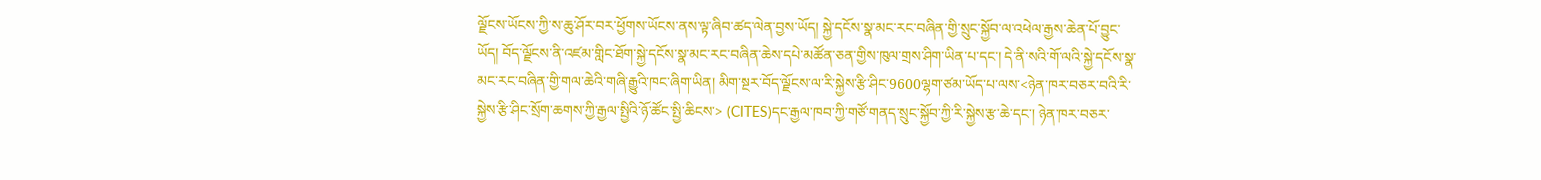ལྗོངས་ཡོངས་ཀྱི་ས་ཆུ་ཤོར་བར་ཕྱོགས་ཡོངས་ནས་ལྟ་ཞིབ་ཚད་ལེན་བྱས་ཡོད། སྐྱེ་དངོས་སྣ་མང་རང་བཞིན་གྱི་སྲུང་སྐྱོབ་ལ་འཕེལ་རྒྱས་ཆེན་པོ་བྱུང་ཡོད། བོད་ལྗོངས་ནི་འཛམ་གླིང་ཐོག་སྐྱེ་དངོས་སྣ་མང་རང་བཞིན་ཆེས་དཔེ་མཚོན་ཅན་གྱིས་ཁུལ་གྲས་ཤིག་ཡིན་པ་དང་། དེ་ནི་སའི་གོ་ལའི་སྐྱེ་དངོས་སྣ་མང་རང་བཞིན་གྱི་གལ་ཆེའི་གཞི་རྒྱུའི་ཁང་ཞིག་ཡིན། མིག་སྔར་བོད་ལྗོངས་ལ་རི་སྐྱེས་རྩི་ཤིང་9600ལྷག་ཙམ་ཡོད་པ་ལས་<ཉེན་ཁར་བཅར་བའི་རི་སྐྱེས་རྩི་ཤིང་སྲོག་ཆགས་ཀྱི་རྒྱལ་སྤྱིའི་ཉོ་ཚོང་སྤྱི་ཆིངས་> (CITES)དང་རྒྱལ་ཁབ་ཀྱི་གཙོ་གནད་སྲུང་སྐྱོབ་ཀྱི་རི་སྐྱེས་རྩ་ཆེ་དང་། ཉེན་ཁར་བཅར་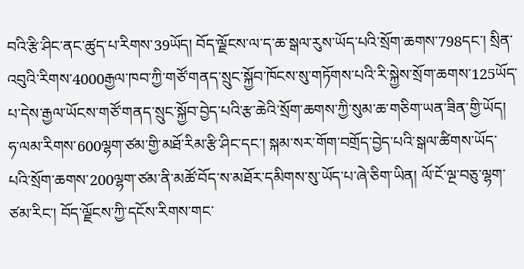བའི་རྩི་ཤིང་ནང་ཚུད་པ་རིགས་39ཡོད། བོད་ལྗོངས་ལ་ད་ཆ་སྒལ་རུས་ཡོད་པའི་སྲོག་ཆགས་798དང་། སྲིན་འབུའི་རིགས་4000རྒྱལ་ཁབ་ཀྱི་གཙོ་གནད་སྲུང་སྐྱོབ་ཁོངས་སུ་གཏོགས་པའི་རི་སྐྱེས་སྲོག་ཆགས་125ཡོད་པ་དེས་རྒྱལ་ཡོངས་གཙོ་གནད་སྲུང་སྐྱོབ་བྱེད་པའི་རྩ་ཆེའི་སྲོག་ཆགས་ཀྱི་སུམ་ཆ་གཅིག་ཡན་ཟིན་གྱི་ཡོད། ཧ་ལམ་རིགས་600ལྷག་ཙམ་གྱི་མཐོ་རིམ་རྩི་ཤིང་དང་། སྐམ་སར་གོག་བགྲོད་བྱེད་པའི་སྒལ་ཚིགས་ཡོད་པའི་སྲོག་ཆགས་200ལྷག་ཙམ་ནི་མཚོ་བོད་ས་མཐོར་དམིགས་སུ་ཡོད་པ་ཞེ་ཅིག་ཡིན། ལོ་ངོ་ལྔ་བཅུ་ལྷག་ཙམ་རིང་། བོད་ལྗོངས་ཀྱི་དངོས་རིགས་གང་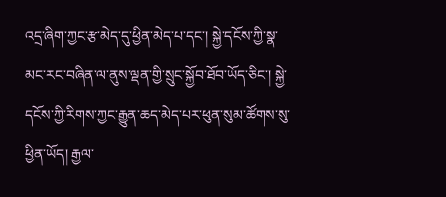འདྲ་ཞིག་ཀྱང་རྩ་མེད་དུ་ཕྱིན་མེད་པ་དང་། སྐྱེ་དངོས་ཀྱི་སྣ་མང་རང་བཞིན་ལ་ནུས་ལྡན་གྱི་སྲུང་སྐྱོབ་ཐོབ་ཡོད་ཅིང་། སྐྱེ་དངོས་ཀྱི་རིགས་ཀྱང་རྒྱུན་ཆད་མེད་པར་ཕུན་སུམ་ཚོགས་སུ་ཕྱིན་ཡོད། རྒྱལ་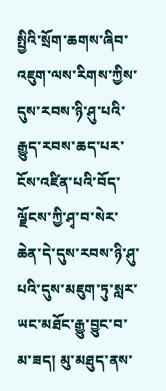སྤྱིའི་སྲོག་ཆགས་ཞིབ་འཇུག་ལས་རིགས་ཀྱིས་དུས་རབས་ཉི་ཤུ་པའི་རྒྱུད་རབས་ཆད་པར་ངོས་འཛིན་པའི་བོད་ལྗོངས་ཀྱི་ཤྭ་བ་སེར་ཆེན་དེ་དུས་རབས་ཉི་ཤུ་པའི་དུས་མཇུག་ཏུ་སླར་ཡང་མཐོང་རྒྱུ་བྱུང་བ་མ་ཟད། མུ་མཐུད་ནས་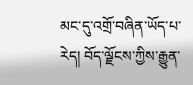མང་དུ་འགྲོ་བཞིན་ཡོད་པ་རེད། བོད་ལྗོངས་ཀྱིས་རྒྱུན་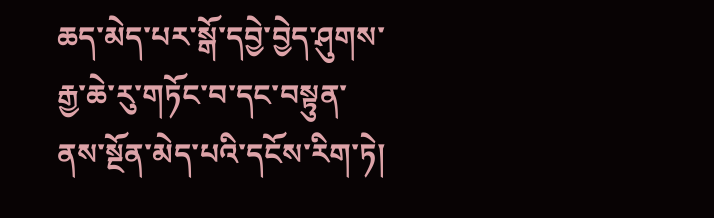ཆད་མེད་པར་སྒོ་དབྱེ་བྱེད་ཤུགས་རྒྱ་ཆེ་རུ་གཏོང་བ་དང་བསྟུན་ནས་སྔོན་མེད་པའི་དངོས་རིག་ཏེ།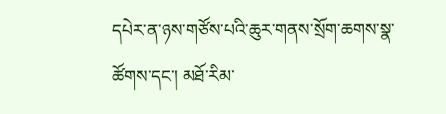དཔེར་ན་ཉས་གཙོས་པའི་ཆུར་གནས་སྲོག་ཆགས་སྣ་ཚོགས་དང་། མཐོ་རིམ་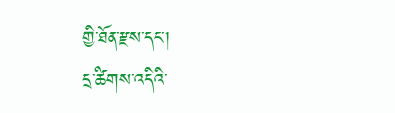གྱི་ཐོན་རྫས་དང་།
དྲ་ཚིགས་འདིའི་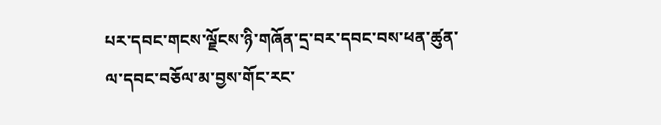པར་དབང་གངས་ལྗོངས་ཉི་གཞོན་དྲ་བར་དབང་བས་ཕན་ཚུན་ལ་དབང་བཅོལ་མ་བྱས་གོང་རང་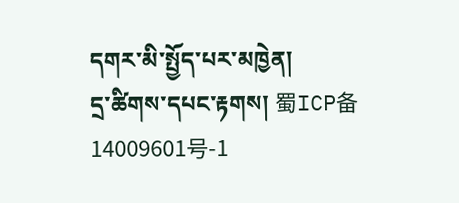དགར་མི་སྤྱོད་པར་མཁྱེན།
དྲ་ཚིགས་དཔང་རྟགས། 蜀ICP备14009601号-1